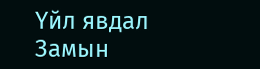Үйл явдал
Замын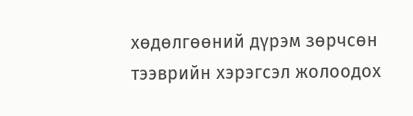хөдөлгөөний дүрэм зөрчсөн тээврийн хэрэгсэл жолоодох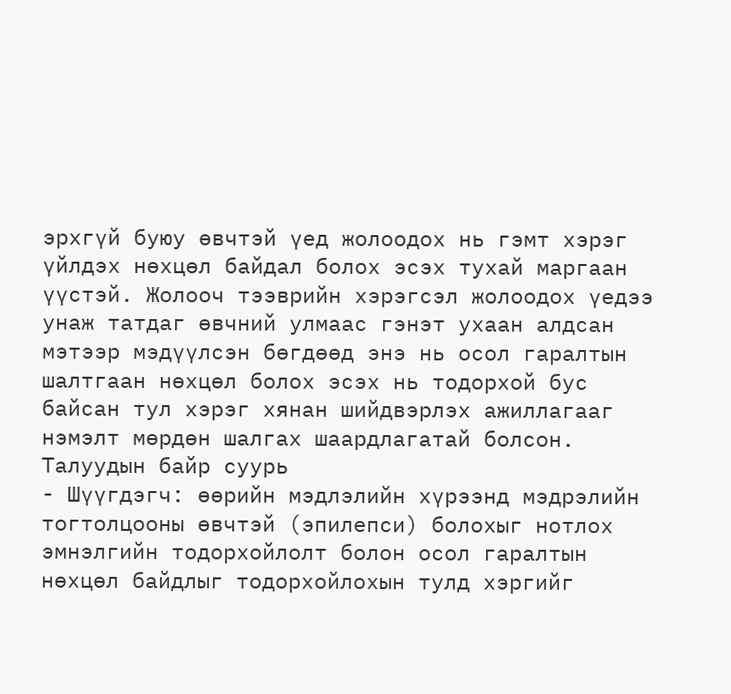эрхгүй буюу өвчтэй үед жолоодох нь гэмт хэрэг үйлдэх нөхцөл байдал болох эсэх тухай маргаан үүстэй. Жолооч тээврийн хэрэгсэл жолоодох үедээ унаж татдаг өвчний улмаас гэнэт ухаан алдсан мэтээр мэдүүлсэн бөгдөөд энэ нь осол гаралтын шалтгаан нөхцөл болох эсэх нь тодорхой бус байсан тул хэрэг хянан шийдвэрлэх ажиллагааг нэмэлт мөрдөн шалгах шаардлагатай болсон.
Талуудын байр суурь
- Шүүгдэгч: өөрийн мэдлэлийн хүрээнд мэдрэлийн тогтолцооны өвчтэй (эпилепси) болохыг нотлох эмнэлгийн тодорхойлолт болон осол гаралтын нөхцөл байдлыг тодорхойлохын тулд хэргийг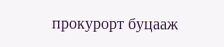прокурорт буцааж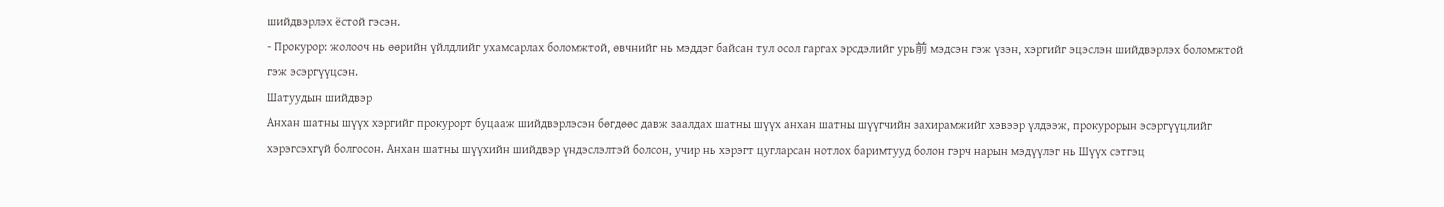шийдвэрлэх ёстой гэсэн.
- Прокурор: жолооч нь өөрийн үйлдлийг ухамсарлах боломжтой, өвчнийг нь мэддэг байсан тул осол гаргах эрсдэлийг урь前 мэдсэн гэж үзэн, хэргийг эцэслэн шийдвэрлэх боломжтой гэж эсэргүүцсэн.
Шатуудын шийдвэр
Анхан шатны шүүх хэргийг прокурорт буцааж шийдвэрлэсэн бөгдөөс давж заалдах шатны шүүх анхан шатны шүүгчийн захирамжийг хэвээр үлдээж, прокурорын эсэргүүцлийг хэрэгсэхгүй болгосон. Анхан шатны шүүхийн шийдвэр үндэслэлтэй болсон, учир нь хэрэгт цугларсан нотлох баримтууд болон гэрч нарын мэдүүлэг нь Шүүх сэтгэц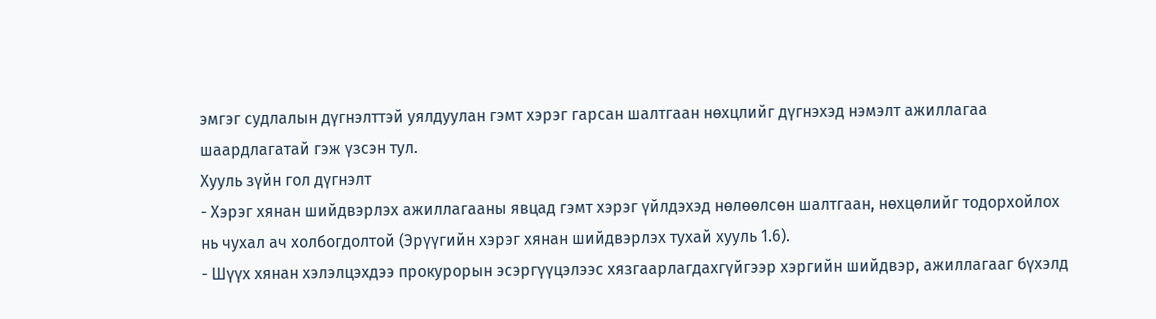эмгэг судлалын дүгнэлттэй уялдуулан гэмт хэрэг гарсан шалтгаан нөхцлийг дүгнэхэд нэмэлт ажиллагаа шаардлагатай гэж үзсэн тул.
Хууль зүйн гол дүгнэлт
- Хэрэг хянан шийдвэрлэх ажиллагааны явцад гэмт хэрэг үйлдэхэд нөлөөлсөн шалтгаан, нөхцөлийг тодорхойлох нь чухал ач холбогдолтой (Эрүүгийн хэрэг хянан шийдвэрлэх тухай хууль 1.6).
- Шүүх хянан хэлэлцэхдээ прокурорын эсэргүүцэлээс хязгаарлагдахгүйгээр хэргийн шийдвэр, ажиллагааг бүхэлд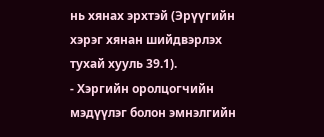нь хянах эрхтэй (Эрүүгийн хэрэг хянан шийдвэрлэх тухай хууль 39.1).
- Хэргийн оролцогчийн мэдүүлэг болон эмнэлгийн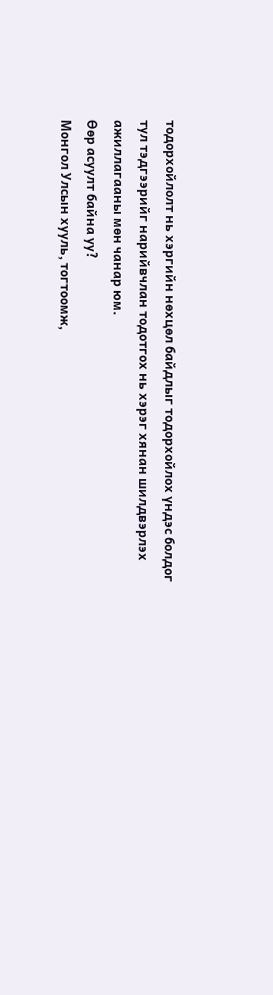тодорхойлолт нь хэргийн нөхцөл байдлыг тодорхойлох үндэс болдог тул тэдгээрийг нарийвчлан тодотгох нь хэрэг хянан шилдвэрлэх ажиллагааны мөн чанар юм.
Өөр асуулт байна уу?
Монгол Улсын хууль, тогтоомж,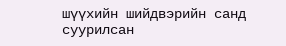шүүхийн шийдвэрийн санд суурилсан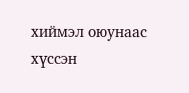хиймэл оюунаас хүссэн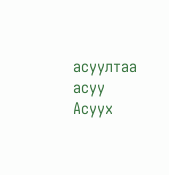асуултаа асуу
Асуух